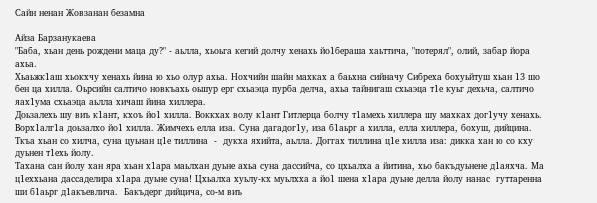Сайн ненан Жовзанан безамна

Айза Барзанукаева
"Баба, хьан день рождени маца ду?" - аьлла, хьоьга кегий долчу хенахь йо1бераша хаьттича, "потерял", олий, забар йора ахьа.
Хьаьжк1аш хьокхчу хенахь йина ю хьо олур ахьа. Нохчийн шайн махках а баьхна сийначу Сибреха бохуьйтуш хьан 13 шо бен ца хилла. Оьрсийн салтичо новкъахь оьшур ерг схьаэца пурба делча, ахьа тайнигаш схьаэца т1е куьг дехьча, салтичо яах1ума схьаэца аьлла хичаш йина хиллера.
Доьзалехь шу виъ к1ант, кхоъ йо1 хилла. Воккхах волу к1ант Гитлерца болчу т1амехь хиллера шу махках дог1учу хенахь. Ворх1алг1а доьзалхо йо1 хилла. Жимчехь елла иза. Суна дагадог1у, иза б1аьрг а хилла, елла хиллера, бохуш, дийцина.
Ткъа хьан со хилча, суна цуьнан ц1е тиллина  -  дукха яхийта, аьлла. Доггах тиллина ц1е хилла иза: дикка хан ю со кху дуьнен т1ехь йолу.
Тахана сан йолу хан яра хьан х1ара маьлхан дуьне ахьа суна дассийча, со цхьалха а йитина, хьо бакъдуьнене д1аяхча. Ма ц1еххьана дассаделира х1ара дуьне суна! Цхьалха хуьлу-кх муьлхха а йо1 шена х1ара дуьне делла йолу нанас  гуттаренна ши б1аьрг д1акъевлича.  Бакъдерг дийцича, со-м виъ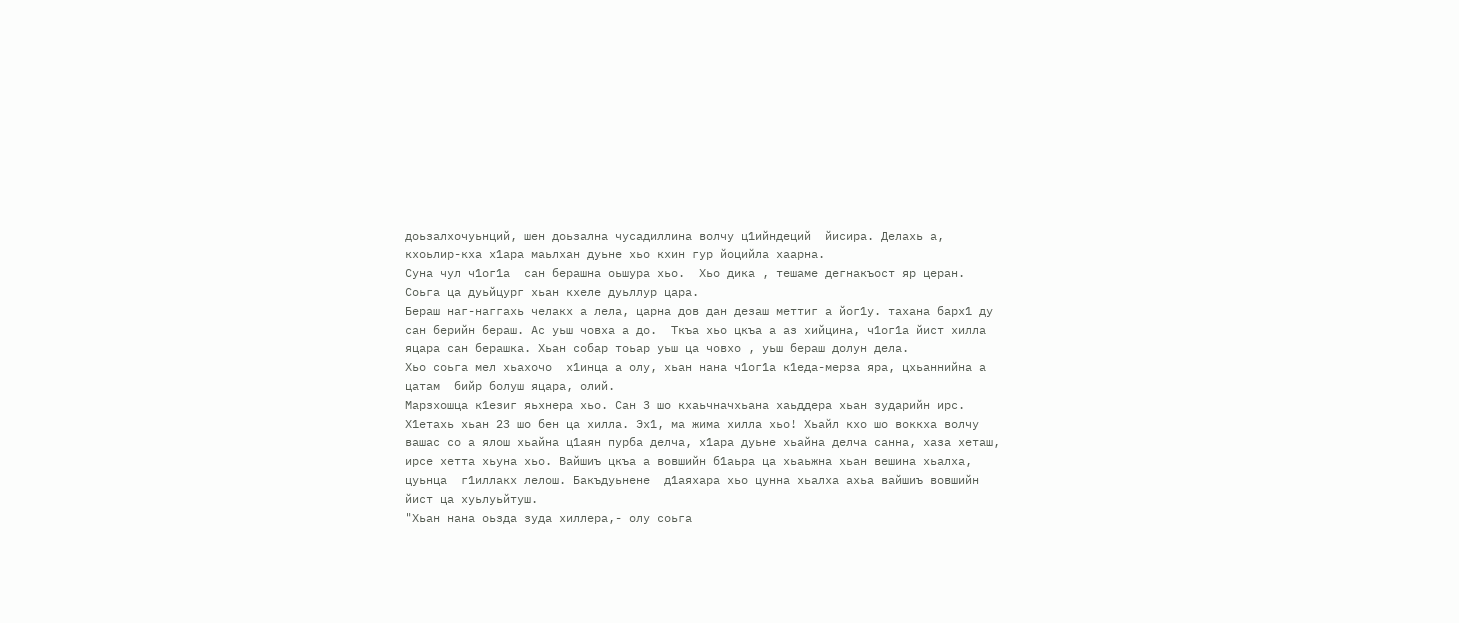доьзалхочуьнций, шен доьзална чусадиллина волчу ц1ийндеций  йисира. Делахь а, кхоьлир-кха х1ара маьлхан дуьне хьо кхин гур йоцийла хаарна.
Суна чул ч1ог1а  сан берашна оьшура хьо.  Хьо дика , тешаме дегнакъост яр церан. Соьга ца дуьйцург хьан кхеле дуьллур цара.
Бераш наг-наггахь челакх а лела, царна дов дан дезаш меттиг а йог1у. тахана барх1 ду сан берийн бераш. Ас уьш човха а до.  Ткъа хьо цкъа а аз хийцина, ч1ог1а йист хилла яцара сан берашка. Хьан собар тоьар уьш ца човхо , уьш бераш долун дела.
Хьо соьга мел хьахочо  х1инца а олу, хьан нана ч1ог1а к1еда-мерза яра, цхьаннийна а цатам  бийр болуш яцара, олий.
Марзхошца к1езиг яьхнера хьо. Сан 3 шо кхаьчначхьана хаьддера хьан зударийн ирс. Х1етахь хьан 23 шо бен ца хилла. Эх1, ма жима хилла хьо! Хьайл кхо шо воккха волчу вашас со а ялош хьайна ц1аян пурба делча, х1ара дуьне хьайна делча санна, хаза хеташ, ирсе хетта хьуна хьо. Вайшиъ цкъа а вовшийн б1аьра ца хьаьжна хьан вешина хьалха, цуьнца  г1иллакх лелош. Бакъдуьнене  д1аяхара хьо цунна хьалха ахьа вайшиъ вовшийн йист ца хуьлуьйтуш.
"Хьан нана оьзда зуда хиллера,- олу соьга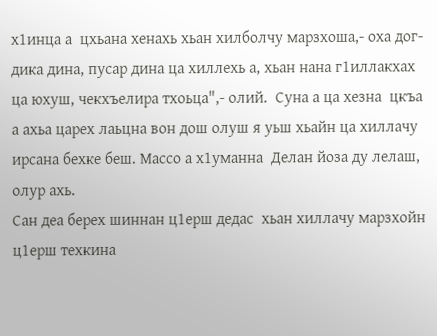х1инца а  цхьана хенахь хьан хилболчу марзхоша,- оха дог-дика дина, пусар дина ца хиллехь а, хьан нана г1иллакхах ца юхуш, чекхъелира тхоьца",- олий.  Суна а ца хезна  цкъа а ахьа царех лаьцна вон дош олуш я уьш хьайн ца хиллачу ирсана бехке беш. Массо а х1уманна  Делан йоза ду лелаш, олур ахь.
Сан деа берех шиннан ц1ерш дедас  хьан хиллачу марзхойн ц1ерш техкина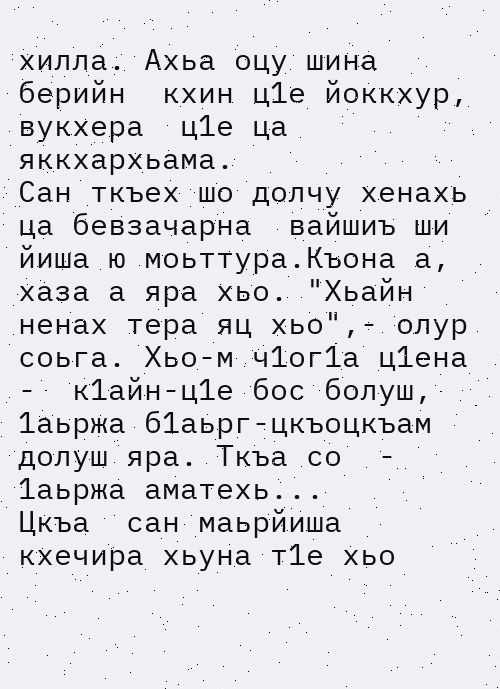хилла. Ахьа оцу шина берийн  кхин ц1е йоккхур, вукхера  ц1е ца яккхархьама.
Сан ткъех шо долчу хенахь ца бевзачарна  вайшиъ ши йиша ю моьттура.Къона а, хаза а яра хьо. "Хьайн ненах тера яц хьо",- олур соьга. Хьо-м ч1ог1а ц1ена  -  к1айн-ц1е бос болуш, 1аьржа б1аьрг-цкъоцкъам долуш яра. Ткъа со  - 1аьржа аматехь...
Цкъа  сан маьрйиша кхечира хьуна т1е хьо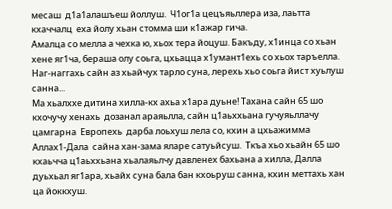месаш  д1а1алашъеш йоллуш.  Ч1ог1а цецъяьллера иза, лаьтта кхаччалц  еха йолу хьан стомма ши к1ажар гича.
Амалца со мелла а чехка ю, хьох тера йоцуш. Бакъду, х1инца со хьан хене яг1ча, бераша олу соьга, цхьацца х1умант1ехь со хьох таръелла. Наг-наггахь сайн аз хьайчух тарло суна, лерехь хьо соьга йист хуьлуш санна...
Ма хьалххе дитина хилла-кх ахьа х1ара дуьне! Тахана сайн 65 шо кхочучу хенахь  дозанал араяьлла, сайн ц1аьххьана гучуяьллачу цамгарна  Европехь  дарба лоьхуш лела со, кхин а цхьажимма  Аллах1-Дала  сайна хан-зама яларе сатуьйсуш.  Ткъа хьо хьайн 65 шо кхаьчча ц1аьххьана хьалаяьлчу давленех бахьана а хилла, Далла дуьхьал яг1ара, хьайх суна бала бан кхоьруш санна, кхин меттахь хан ца йоккхуш.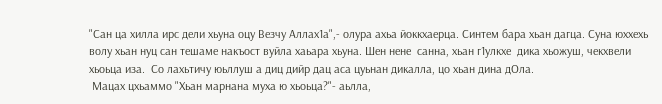"Сан ца хилла ирс дели хьуна оцу Везчу Аллах1а",- олура ахьа йоккхаерца. Синтем бара хьан дагца. Суна юххехь волу хьан нуц сан тешаме накъост вуйла хаьара хьуна. Шен нене  санна, хьан г1улкхе  дика хьожуш, чекхвели хьоьца иза.  Со лахьтичу юьллуш а диц дийр дац аса цуьнан дикалла, цо хьан дина дОла.
 Мацах цхьаммо "Хьан марнана муха ю хьоьца?"- аьлла,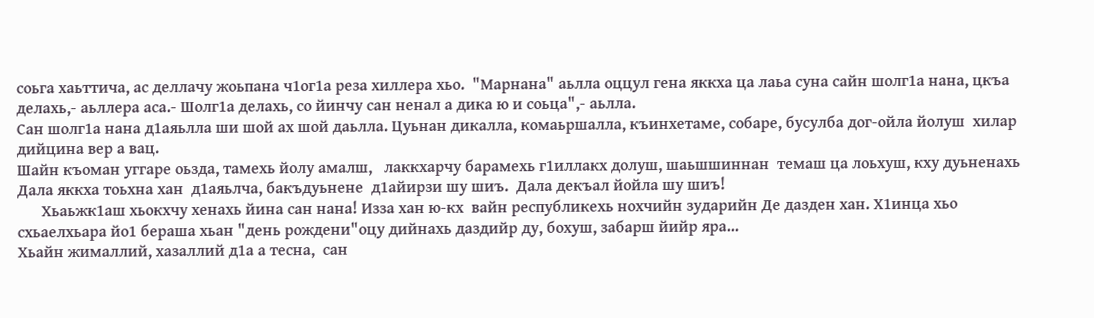соьга хаьттича, ас деллачу жоьпана ч1ог1а реза хиллера хьо.  "Марнана" аьлла оццул гена яккха ца лаьа суна сайн шолг1а нана, цкъа делахь,- аьллера аса.- Шолг1а делахь, со йинчу сан ненал а дика ю и соьца",- аьлла.
Сан шолг1а нана д1аяьлла ши шой ах шой даьлла. Цуьнан дикалла, комаьршалла, къинхетаме, собаре, бусулба дог-ойла йолуш  хилар дийцина вер а вац.
Шайн къоман уггаре оьзда, тамехь йолу амалш,   лаккхарчу барамехь г1иллакх долуш, шаьшшиннан  темаш ца лоьхуш, кху дуьненахь Дала яккха тоьхна хан  д1аяьлча, бакъдуьнене  д1айирзи шу шиъ.  Дала декъал йойла шу шиъ!
      Хьаьжк1аш хьокхчу хенахь йина сан нана! Изза хан ю-кх  вайн республикехь нохчийн зударийн Де дазден хан. Х1инца хьо схьаелхьара йо1 бераша хьан "день рождени"оцу дийнахь даздийр ду, бохуш, забарш йийр яра...
Хьайн жималлий, хазаллий д1а а тесна,  сан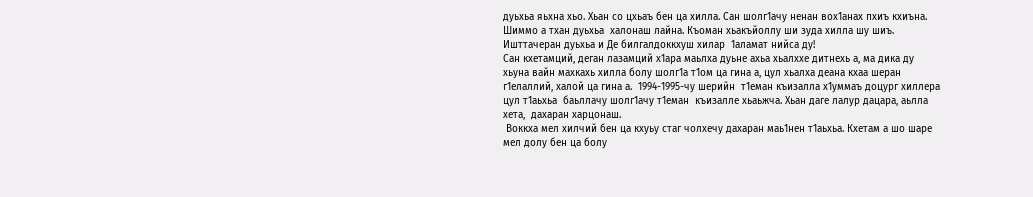дуьхьа яьхна хьо. Хьан со цхьаъ бен ца хилла. Сан шолг1ачу ненан вох1анах пхиъ кхиъна. Шиммо а тхан дуьхьа  халонаш лайна. Къоман хьакъйоллу ши зуда хилла шу шиъ. Ишттачеран дуьхьа и Де билгалдоккхуш хилар  1аламат нийса ду!
Сан кхетамций, деган лазамций х1ара маьлха дуьне ахьа хьалххе дитнехь а, ма дика ду  хьуна вайн махкахь хилла болу шолг1а т1ом ца гина а, цул хьалха деана кхаа шеран г1елаллий, халой ца гина а.  1994-1995-чу шерийн  т1еман къизалла х1уммаъ доцург хиллера цул т1аьхьа  баьллачу шолг1ачу т1еман  къизалле хьаьжча. Хьан даге лалур дацара, аьлла хета,  дахаран харцонаш.
 Воккха мел хилчий бен ца кхуьу стаг чолхечу дахаран маь1нен т1аьхьа. Кхетам а шо шаре мел долу бен ца болу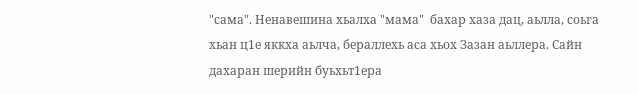"сама". Ненавешина хьалха "мама"  бахар хаза дац, аьлла, соьга хьан ц1е яккха аьлча, бераллехь аса хьох Зазан аьллера. Сайн дахаран шерийн буьхьт1ера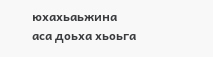юхахьаьжина аса доьха хьоьга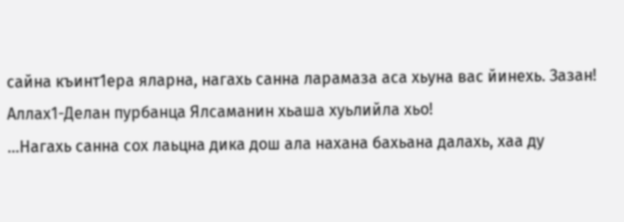сайна къинт1ера яларна, нагахь санна ларамаза аса хьуна вас йинехь. Зазан! Аллах1-Делан пурбанца Ялсаманин хьаша хуьлийла хьо!
...Нагахь санна сох лаьцна дика дош ала нахана бахьана далахь, хаа ду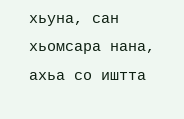хьуна, сан хьомсара нана,  ахьа со иштта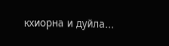кхиорна и дуйла...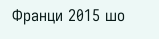Франци 2015 шо